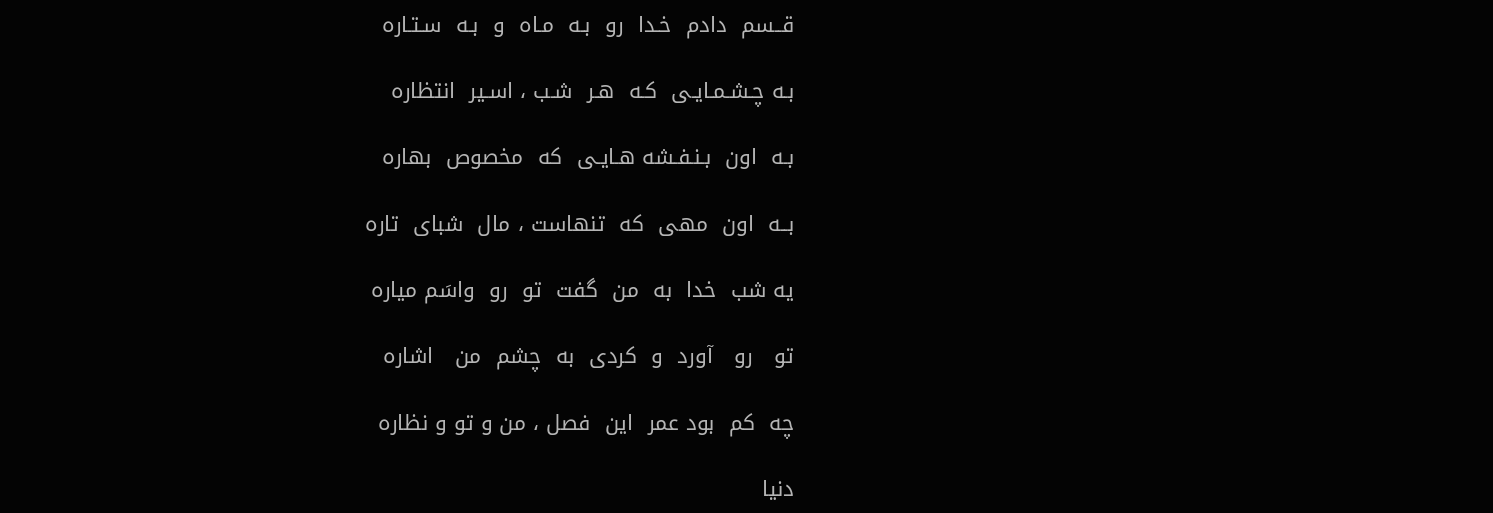قــسم  دادم  خـدا  رو  بـه  مـاه  و  بـه  سـتـاره

بـه چـشـمـایـی  کـه  هـر  شـب ، اسـیر  انتظاره

بـه  اون  بـنـفـشه هـایـی  که  مخصوص  بهاره

بــه  اون  مهی  که  تنهاست ، مال  شبای  تاره

یه شب  خدا  به  من  گفت  تو  رو  واسَم میاره

تو   رو   آورد  و  کردی  به  چشم  من   اشاره

چه  کم  بود عمر  این  فصل ، من و تو و نظاره

دنیا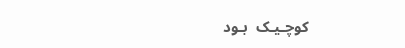کوچـیـک  بـود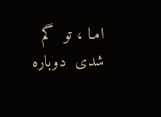امـا ، تو  گم  شدی  دوباره